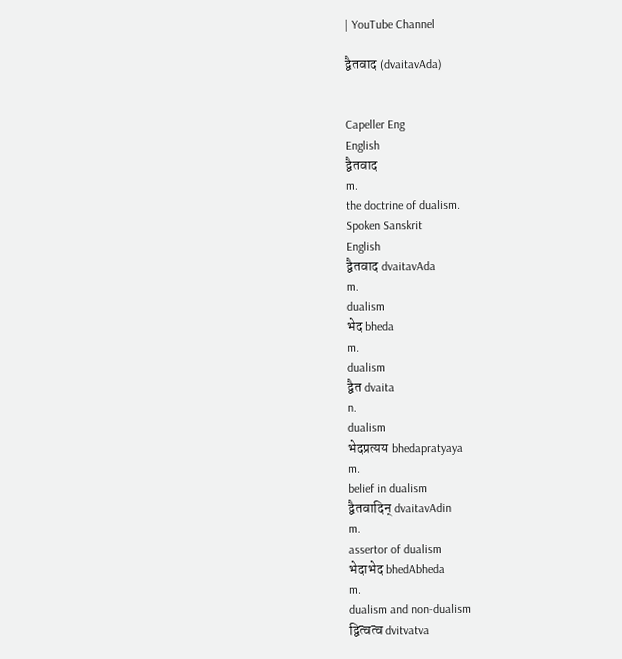| YouTube Channel

द्वैतवाद (dvaitavAda)


Capeller Eng
English
द्वैतवाद
m.
the doctrine of dualism.
Spoken Sanskrit
English
द्वैतवाद dvaitavAda
m.
dualism
भेद bheda
m.
dualism
द्वैत dvaita
n.
dualism
भेदप्रत्यय bhedapratyaya
m.
belief in dualism
द्वैतवादिन् dvaitavAdin
m.
assertor of dualism
भेदाभेद bhedAbheda
m.
dualism and non-dualism
द्वित्वत्व dvitvatva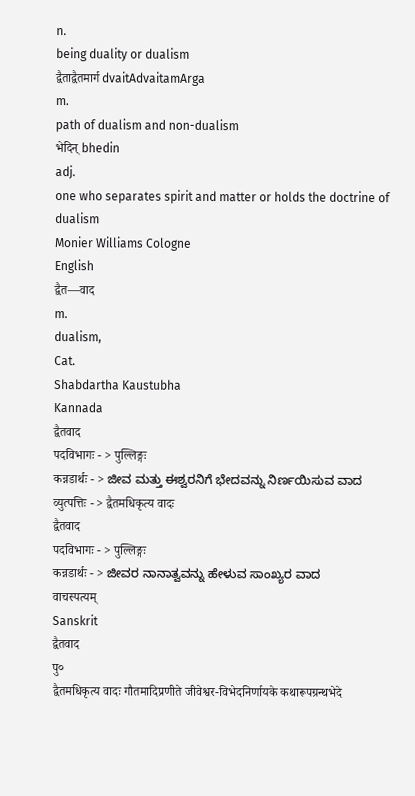n.
being duality or dualism
द्वैताद्वैतमार्ग dvaitAdvaitamArga
m.
path of dualism and non-dualism
भेदिन् bhedin
adj.
one who separates spirit and matter or holds the doctrine of dualism
Monier Williams Cologne
English
द्वैत—वाद
m.
dualism,
Cat.
Shabdartha Kaustubha
Kannada
द्वैतवाद
पदविभागः - > पुल्लिङ्गः
कन्नडार्थः - > ಜೀವ ಮತ್ತು ಈಶ್ವರನಿಗೆ ಭೇದವನ್ನು ನಿರ್ಣಯಿಸುವ ವಾದ
व्युत्पत्तिः - > द्वैतमधिकृत्य वादः
द्वैतवाद
पदविभागः - > पुल्लिङ्गः
कन्नडार्थः - > ಜೀವರ ನಾನಾತ್ವವನ್ನು ಹೇಳುವ ಸಾಂಖ್ಯರ ವಾದ
वाचस्पत्यम्
Sanskrit
द्वैतवाद
पु०
द्वैतमधिकृत्य वादः गौतमादिप्रणीते जीवेश्वर-विभेदनिर्णायके कथारूपग्रन्थभेदे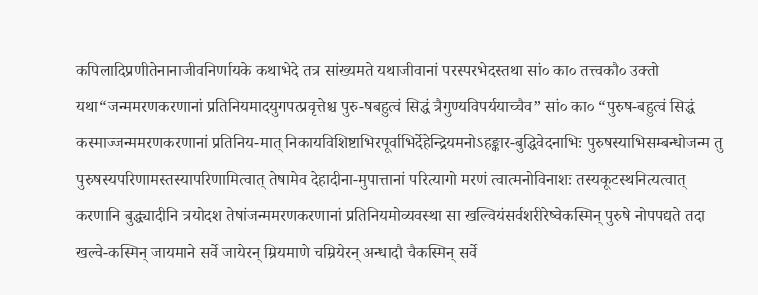कपिलादिप्रणीतेनानाजीवनिर्णायके कथाभेदे तत्र सांख्यमते यथाजीवानां परस्परभेदस्तथा सां० का० तत्त्वकौ० उक्तो यथा“जन्ममरणकरणानां प्रतिनियमादयुगपत्प्रवृत्तेश्च पुरु-षबहुत्वं सिद्धं त्रैगुण्यविपर्ययाच्चैव” सां० का० “पुरुष-बहुत्वं सिद्धं कस्माज्जन्ममरणकरणानां प्रतिनिय-मात् निकायविशिष्टाभिरपूर्वाभिर्देहेन्द्रियमनोऽहङ्कार-बुद्धिवेदनाभिः पुरुषस्याभिसम्बन्धोजन्म तु पुरुषस्यपरिणामस्तस्यापरिणामित्वात् तेषामेव देहादीना-मुपात्तानां परित्यागो मरणं त्वात्मनोविनाशः तस्यकूटस्थनित्यत्वात् करणानि बुद्ध्यादीनि त्रयोदश तेषांजन्ममरणकरणानां प्रतिनियमोव्यवस्था सा खल्वियंसर्वशरीरेष्वेकस्मिन् पुरुषे नोपपद्यते तदा खल्वे-कस्मिन् जायमाने सर्वे जायेरन् म्रियमाणे चम्रियेरन् अन्धादौ चैकस्मिन् सर्वे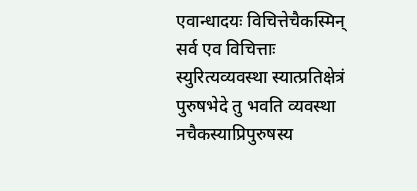एवान्धादयः विचित्तेचैकस्मिन् सर्व एव विचित्ताः स्युरित्यव्यवस्था स्यात्प्रतिक्षेत्रं पुरुषभेदे तु भवति व्यवस्था नचैकस्याप्रिपुरुषस्य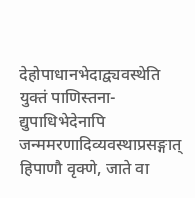देहोपाधानभेदाद्व्यवस्थेति युक्तं पाणिस्तना-द्युपाधिभेदेनापि जन्ममरणादिव्यवस्थाप्रसङ्गात् हिपाणौ वृक्णे, जाते वा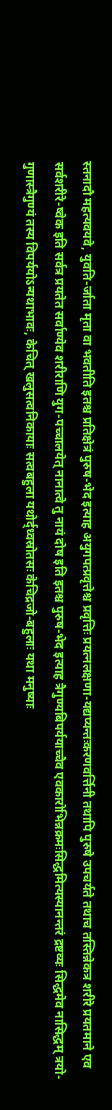स्तनादौ महत्यवयवे, युवति-र्जाता मृता वा भवतीति इतश्च प्रतिक्षेत्रं पुरुष-भेद इत्याह अयुगपत्प्रवृत्तेश्च प्रवृत्तिः प्रयत्नलक्षणा-यद्यप्यन्तःकरणवर्त्तिनी तथापि पुरुषे उपचर्यते तथाच तस्तिन्नेकत्र शरीरे प्रयतमाने एव सर्वशरीरे-ष्वेक इति सर्वत्र प्रयतेत सर्वाण्येव शरीराणि युग-पच्चालयेत् नानात्वे तु नायं दोष इति इतश्च पुरुष-भेद इत्याह त्रैगुण्यबिपर्ययाच्चैव एवकारोभिन्नक्रमःसिद्धमित्यस्यानन्तरं द्रष्टव्यः सिद्धमेव नासिद्धम् त्रयो-गुणास्त्रैगुण्यं तस्य विपर्ययोऽन्यथाभावः, केचित् खलुसत्वनिकायाः सत्वबहुला यथोर्द्ध्वस्रोतसः केचिद्रजो-बहुलाः यथा मनुष्याः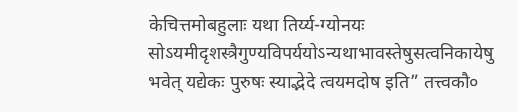केचित्तमोबहुलाः यथा तिर्य्य-ग्योनयः सोऽयमीदृशस्त्रैगुण्यविपर्ययोऽन्यथाभावस्तेषुसत्वनिकायेषु भवेत् यद्येकः पुरुषः स्याद्भेदे त्वयमदोष इति” तत्त्वकौ०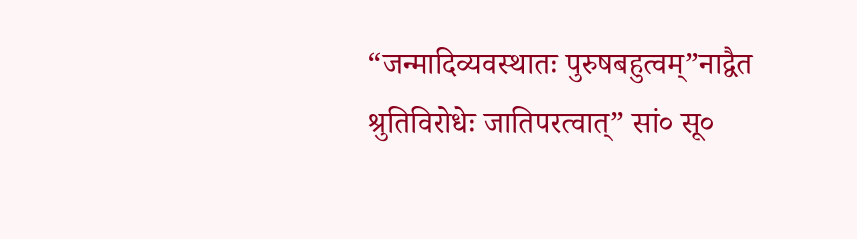“जन्मादिव्यवस्थातः पुरुषबहुत्वम्”नाद्वैत श्रुतिविरोधेः जातिपरत्वात्” सां० सू०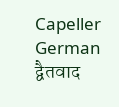Capeller
German
द्वैतवाद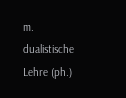m.
dualistische Lehre (ph.)